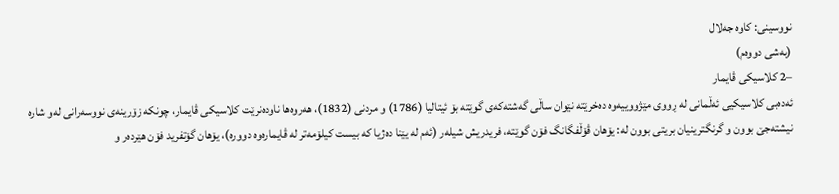نووسینی: کاوە جەلال
(بەشی دووەم)
–2 کلاسیکی ڤایمار
ئەدەبی کلاسیکیی ئەڵمانی لە ڕووی مێژووییەوە دەخرێتە نێوان ساڵی گەشتەکەی گوێتە بۆ ئیتالیا (1786) و مردنی (1832)، هەروەها ناودەنرێت کلاسیکی ڤایمار، چونکە زۆرینەی نووسەرانی لەو شارە نیشتەجێ بوون و گرنگترینیان بریتی بوون لە: یۆهان ڤۆڵفگانگ فۆن گوێتە، فریدریش شیلەر (ئەم لە یێنا دەژیا کە بیست کیلۆمەتر لە ڤایمارەوە دوورە)، یۆهان گۆتفرید فۆن هێردەر و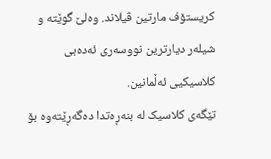کریستۆف مارتین ڤیلاند. وەلێ گوێتە و شیلەر دیارترین نووسەری ئەدەبی کلاسیکیی ئەڵمانین.
تێگەی کلاسیک لە بنەڕەتدا دەگەڕێتەوە بۆ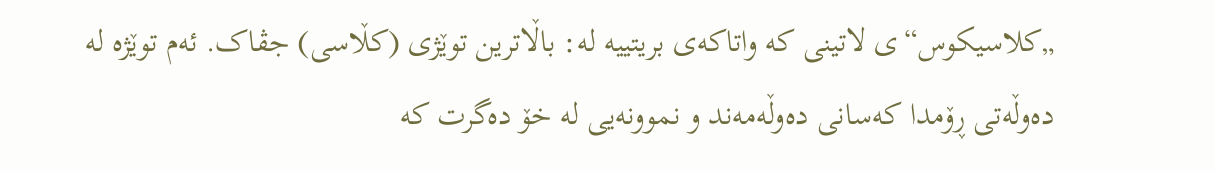„کلاسیکوس“ی لاتینی کە واتاکەی بریتییە لە: باڵاترین توێژی (کڵاسی) جڤاک. ئەم توێژە لە دەوڵەتی ڕۆمدا کەسانی دەوڵەمەند و نموونەیی لە خۆ دەگرت کە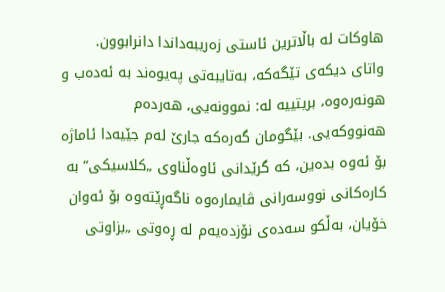هاوکات لە باڵاترین ئاستی زەریبەداندا دانرابوون. واتای دیکەی تێگەکە، بەتایبەتی پەیوەند بە ئەدەب و هونەرەوە، بریتییە لە: نموونەیی، هەردەم هەنووکەیی. بێگومان گەرەکە جارێ لەم جێیەدا ئاماژە بۆ ئەوە بدەین، کە گرێدانی ئاوەڵناوی „کلاسیکی“ بە کارەکانی نووسەرانی ڤایمارەوە ناگەڕێتەوە بۆ ئەوان خۆیان، بەڵکو سەدەی نۆزدەیەم لە ڕەوتی „بزاوتی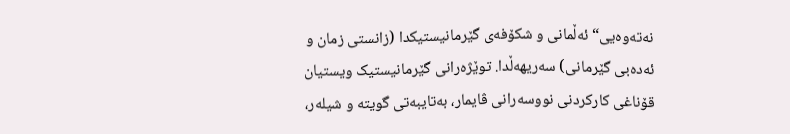نەتەوەیی“ ئەڵمانی و شکۆفەی گێرمانیستیکدا (زانستی زمان و ئەدەبی گێرمانی) سەریهەڵدا. توێژەرانی گێرمانیستیک ویستیان قۆناغی کارکردنی نووسەرانی ڤایمار، بەتایبەتی گویتە و شیلەر،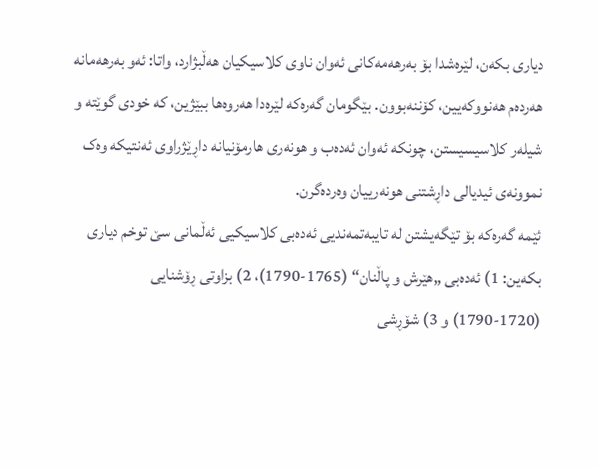دیاری بکەن، لێرەشدا بۆ بەرهەمەکانی ئەوان ناوی کلاسیکیان هەڵبژارد، واتا: ئەو بەرهەمانە هەردەم هەنووکەیین، کۆننەبوون. بێگومان گەرەکە لێرەدا هەروەها ببێژین، کە خودی گوێتە و شیلەر کلاسیسیستن، چونکە ئەوان ئەدەب و هونەری هارمۆنیانە داڕێژراوی ئەنتیکە وەک نموونەی ئیدیالی داڕشتنی هونەرییان وەردەگرن.
ئێمە گەرەکە بۆ تێگەیشتن لە تایبەتمەندیی ئەدەبی کلاسیکیی ئەڵمانی سێ توخم دیاری بکەین: 1) ئەدەبی „هێرش و پاڵنان“ (1765-1790)، 2) بزاوتی ڕۆشنایی (1720-1790) و 3) شۆڕشی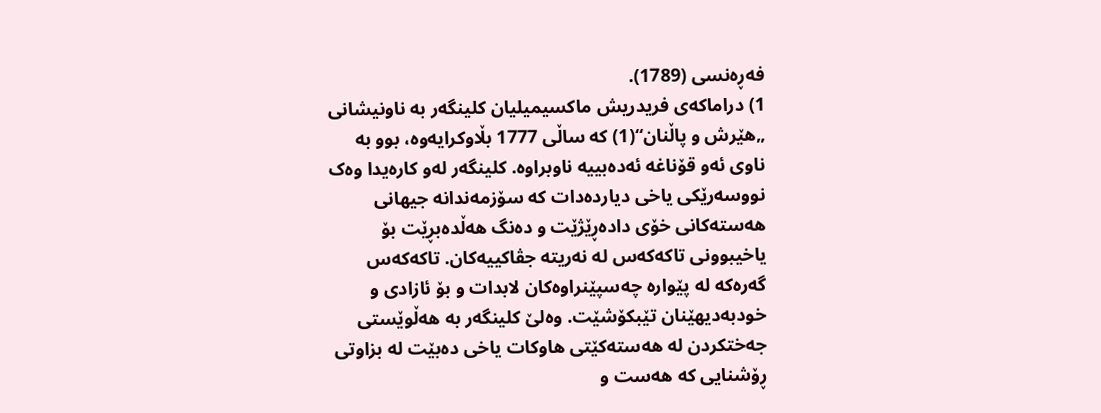فەڕەنسی (1789).
1) دراماکەی فریدریش ماکسیمیلیان کلینگەر بە ناونیشانی „هێرش و پاڵنان“(1) کە ساڵی 1777 بڵاوکرایەوە، بوو بە ناوی ئەو قۆناغە ئەدەبییە ناوبراوە. کلینگەر لەو کارەیدا وەک نووسەرێکی یاخی دیاردەدات کە سۆزمەندانە جیهانی هەستەکانی خۆی دادەڕێژێت و دەنگ هەڵدەبڕێت بۆ یاخیبوونی تاکەکەس لە نەریتە جڤاکییەکان. تاکەکەس گەرەکە لە پێوارە چەسپێنراوەکان لابدات و بۆ ئازادی و خودبەدیهێنان تێبکۆشێت. وەلێ کلینگەر بە هەڵوێستی جەختکردن لە هەستەکێتی هاوکات یاخی دەبێت لە بزاوتی ڕۆشنایی کە هەست و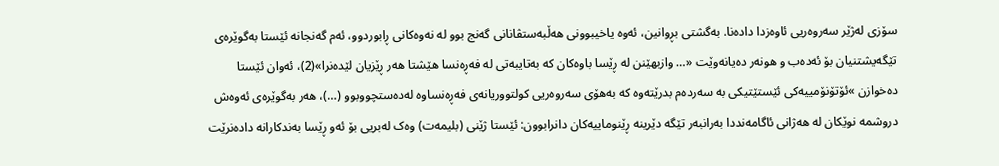سۆزی لەژێر سەروەریی ئاوەزدا دادەنا. بەگشتی بڕوانین، ئەوە یاخیبوونی هەڵبەستڤانانی گەنج بوو لە نەوەکانی ڕابوردوو، ئەم گەنجانە ئێستا بەگوێرەی تێگەیشتنیان بۆ ئەدەب و هونەر دەیانەوێت «… وازبهێنن لە ڕێسا باوەکان کە بەتایبەتی لە فەڕەنسا هێشتا هەر ڕێزیان لێدەنرا»(2)، ئەوان ئێستا دەخوازن »ئۆتۆنۆمییەکی ئێستێتیکی بە سەردەم بدرێتەوە کە بەهۆی سەروەریی کولتووریانەی فەڕەنساوە لەدەستچووبوو (…)، هەر بەگوێرەی ئەوەش دروشمە نوێکان لە هەژانی ئاگامەنددا بەرانبەر تێگە دێرینە ڕێنوماییەکان دانرابوون: ئێستا ژێنی (بلیمەت) وەک لەبریی بۆ ئەو ڕێسا بەندکارانە دادەنرێت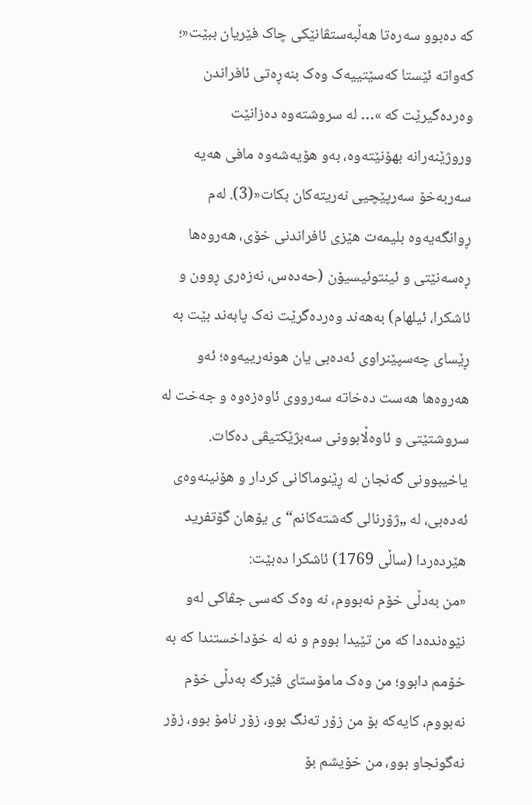کە دەبوو سەرەتا هەڵبەستڤانێکی چاک فێریان ببێت«؛ کەواتە ئێستا کەسێتییەک وەک بنەڕەتی ئافراندن وەردەگیرێت کە »… لە سروشتەوە دەزانێت وروژێنەرانە بهۆنێتەوە، بەو هۆیەشەوە مافی هەیە سەربەخۆ سەرپێچیی نەریتەکان بکات«(3). لەم ڕوانگەیەوە بلیمەت هێزی ئافراندنی خۆی، هەروەها ڕەسەنێتی و ئینتوئیسیۆن (حەدەس، نەزەری ڕوون و ئاشکرا، ئیلهام) بەهەند وەردەگرێت نەک پابەند بێت بە ڕێسای چەسپێنراوی ئەدەبی یان هونەرییەوە؛ ئەو هەروەها هەست دەخاتە سەرووی ئاوەزەوە و جەخت لە سروشتێتی و ئاوەڵابوونی سەبژێکتیڤی دەکات.
یاخیبوونی گەنجان لە ڕێنوماکانی کردار و هۆنینەوەی ئەدەبی، لە „ژۆرنالی گەشتەکانم“ی یۆهان گۆتفرید هێردەردا (ساڵی 1769) ئاشکرا دەبێت:
«من بەدڵی خۆم نەبووم، نە وەک کەسی جڤاکی لەو نێوەندەدا کە من تێیدا بووم و نە لە خۆداخستندا کە بە خۆمم دابوو؛ من وەک مامۆستای فێرگە بەدڵی خۆم نەبووم، کایەکە بۆ من زۆر تەنگ بوو، زۆر نامۆ بوو، زۆر نەگونجاو بوو، من خۆیشم بۆ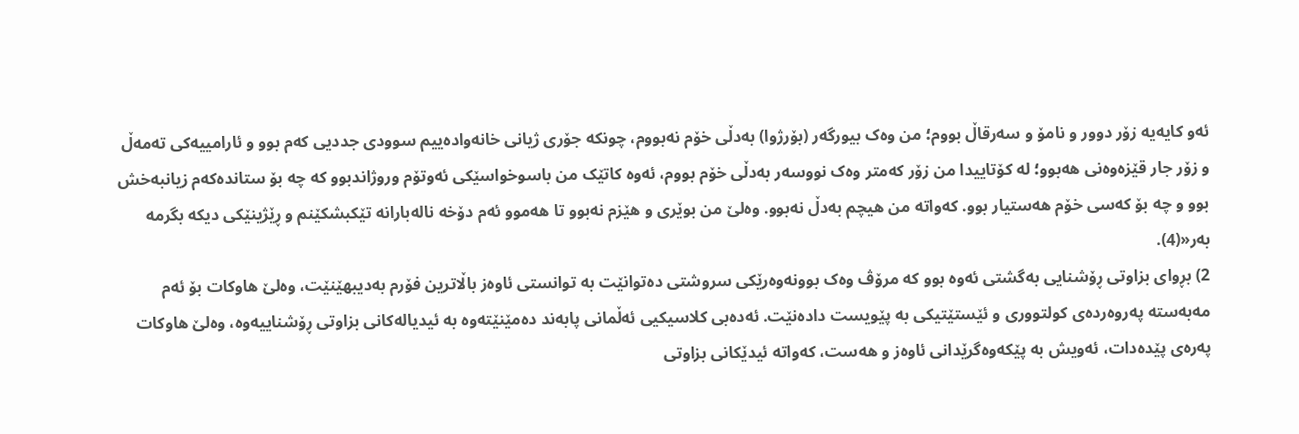ئەو کایەیە زۆر دوور و نامۆ و سەرقاڵ بووم؛ من وەک بیورگەر (بۆرژوا) بەدڵی خۆم نەبووم، چونکە جۆری ژیانی خانەوادەییم سوودی جددیی کەم بوو و ئارامییەکی تەمەڵ و زۆر جار قێزەوەنی هەبوو؛ لە کۆتاییدا من زۆر کەمتر وەک نووسەر بەدڵی خۆم بووم، ئەوە کاتێک من باسوخواسێکی ئەوتۆم وروژاندبوو کە چە بۆ ستاندەکەم زیانبەخش بوو و چە بۆ کەسی خۆم هەستیار بوو. کەواتە من هیچم بەدڵ نەبوو. وەلێ من بوێری و هێزم نەبوو تا هەموو ئەم دۆخە نالەبارانە تێکبشکێنم و ڕێژینێکی دیکە بگرمە بەر«(4).
2) بڕوای بزاوتی ڕۆشنایی بەگشتی ئەوە بوو کە مرۆڤ وەک بوونەوەرێکی سروشتی دەتوانێت بە توانستی ئاوەز باڵاترین فۆرم بەدیبهێنێت، وەلێ هاوکات بۆ ئەم مەبەستە پەروەردەی کولتووری و ئێستێتیکی بە پێویست دادەنێت. ئەدەبی کلاسیکیی ئەڵمانی پابەند دەمێنێتەوە بە ئیدیالەکانی بزاوتی ڕۆشناییەوە، وەلێ هاوکات پەرەی پێدەدات، ئەویش بە پێکەوەگرێدانی ئاوەز و هەست، کەواتە ئیدێکانی بزاوتی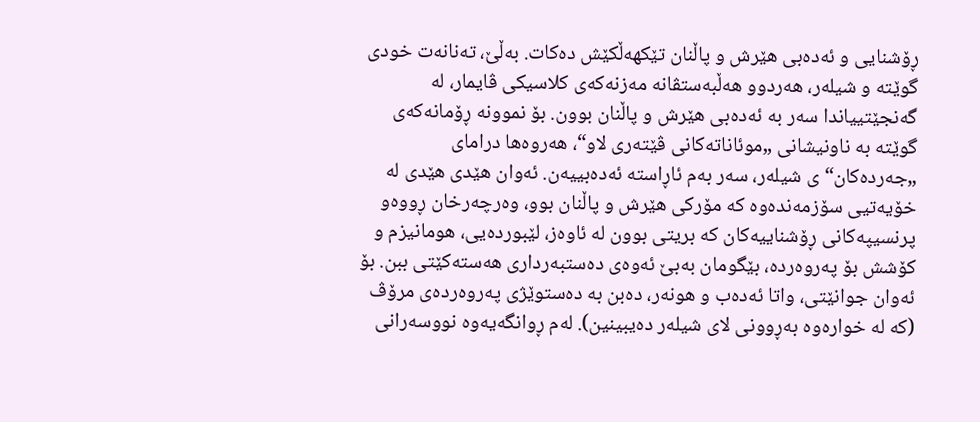ڕۆشنایی و ئەدەبی هێرش و پاڵنان تێکهەڵکێش دەکات. بەڵێ، تەنانەت خودی گوێتە و شیلەر، هەردوو هەڵبەستڤانە مەزنەکەی کلاسیکی ڤایمار، لە گەنجێتییاندا سەر بە ئەدەبی هێرش و پاڵنان بوون. بۆ نموونە ڕۆمانەکەی گوێتە بە ناونیشانی „موئاناتەکانی ڤێتەری لاو“، هەروەها درامای „جەردەکان“ی شیلەر، سەر بەم ئاڕاستە ئەدەبییەن. ئەوان هێدی هێدی لە خۆیەتیی سۆزمەندەوە کە مۆرکی هێرش و پاڵنان بوو، وەرچەرخان ڕووەو پرنسیپەکانی ڕۆشناییەکان کە بریتی بوون لە ئاوەز، لێبوردەیی، هومانیزم و کۆشش بۆ پەروەردە، بێگومان بەبێ ئەوەی دەستبەرداری هەستەکێتی ببن. بۆ ئەوان جوانێتی، واتا ئەدەب و هونەر، دەبن بە دەستوێژی پەروەردەی مرۆڤ (کە لە خوارەوە بەڕوونی لای شیلەر دەیبینین). لەم ڕوانگەیەوە نووسەرانی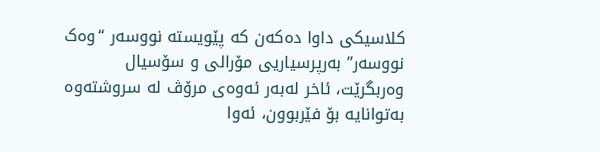کلاسیکی داوا دەکەن کە پێویستە نووسەر “وەک نووسەر” بەرپرسیاریی مۆرالی و سۆسیال وەربگرێت، ئاخر لەبەر ئەوەی مرۆڤ لە سروشتەوە بەتوانایە بۆ فێربوون، ئەوا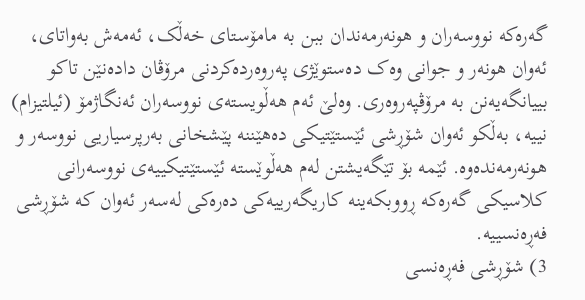گەرەکە نووسەران و هونەرمەندان ببن بە مامۆستای خەڵک، ئەمەش بەواتای، ئەوان هونەر و جوانی وەک دەستوێژی پەروەردەکردنی مرۆڤان دادەنێن تاکو بییانگەیەنن بە مرۆڤپەروەری. وەلێ ئەم هەڵویستەی نووسەران ئەنگاژمۆ (ئیلتیزام) نییە، بەڵکو ئەوان شۆڕشی ئێستێتیکی دەهێننە پێشخانی بەرپرسیاریی نووسەر و هونەرمەندەوە. ئێمە بۆ تێگەیشتن لەم هەڵوێستە ئێستێتیکییەی نووسەرانی کلاسیکی گەرەکە ڕووبکەینە کاریگەرییەکی دەرەکی لەسەر ئەوان کە شۆڕشی فەڕەنسییە.
3) شۆڕشی فەڕەنسی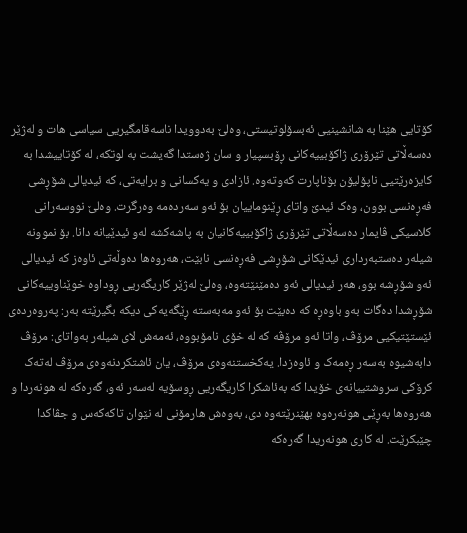کۆتایی هێنا بە شانشینیی ئەبسۆلوتیستی، وەلێ بەدوویدا ناسەقامگیریی سیاسی هات و لەژێر دەسەڵاتی تێرۆری ژاکۆبییەکانی ڕۆبسپیار و سان ژەستدا گەیشت بە لوتکە، لە کۆتاییشدا بە کایزەرێتیی ناپۆلیۆن بۆناپارت کەوتەوە. ئازادی و یەکسانی و برایەتی، کە ئیدیالی شۆڕشی فەڕەنسی بوون، وەک ئیدێ واتای ڕێنوماییان بۆ ئەو سەردەمە وەرگرت. وەلێ نووسەرانی کلاسیکی ڤایمار دەسەڵاتی تێرۆری ژاکۆبییەکانیان بە پاشەکشە لەو ئیدێیانە دانا. بۆ نموونە شیلەر دەستبەرداری ئیدێکانی شۆڕشی فەڕەنسی نابێت، هەروەها دەوڵەتی ئاوەز کە ئیدیالی ئەو شۆڕشە بوو، هەر ئیدیالی ئەو دەمێنێتەوە، وەلێ لەژێر کاریگەریی ڕوداوە خوێناوییەکانی شۆڕشدا دەگات بەو باوەڕە کە دەبێت بۆ ئەو مەبەستە ڕێگەیەکی دیکە بگیرێتە بەر: پەروەردەی ئێستێتیکیی مرۆڤ، واتا ئەو مرۆڤە کە لە خۆی نامۆبووە، ئەمەش لای شیلەر بەواتای: مرۆڤ دابەشیوە بەسەر ڕەمەک و ئاوەزدا. یەکخستنەوەی مرۆڤ، یان ئاشتکردنەوەی مرۆڤ لەتەک کرۆکی سروشتییانەی خۆیدا کە بەئاشکرا کاریگەریی ڕوسۆیە لەسەر ئەو، گەرەکە لە هونەردا و هەروەها بەڕێی هونەرەوە بهێنرێتەوە دی، بەوەش هارمۆنی لە نێوان تاکەکەس و جڤاکدا چێبکرێت. لە کاری هونەریدا گەرەکە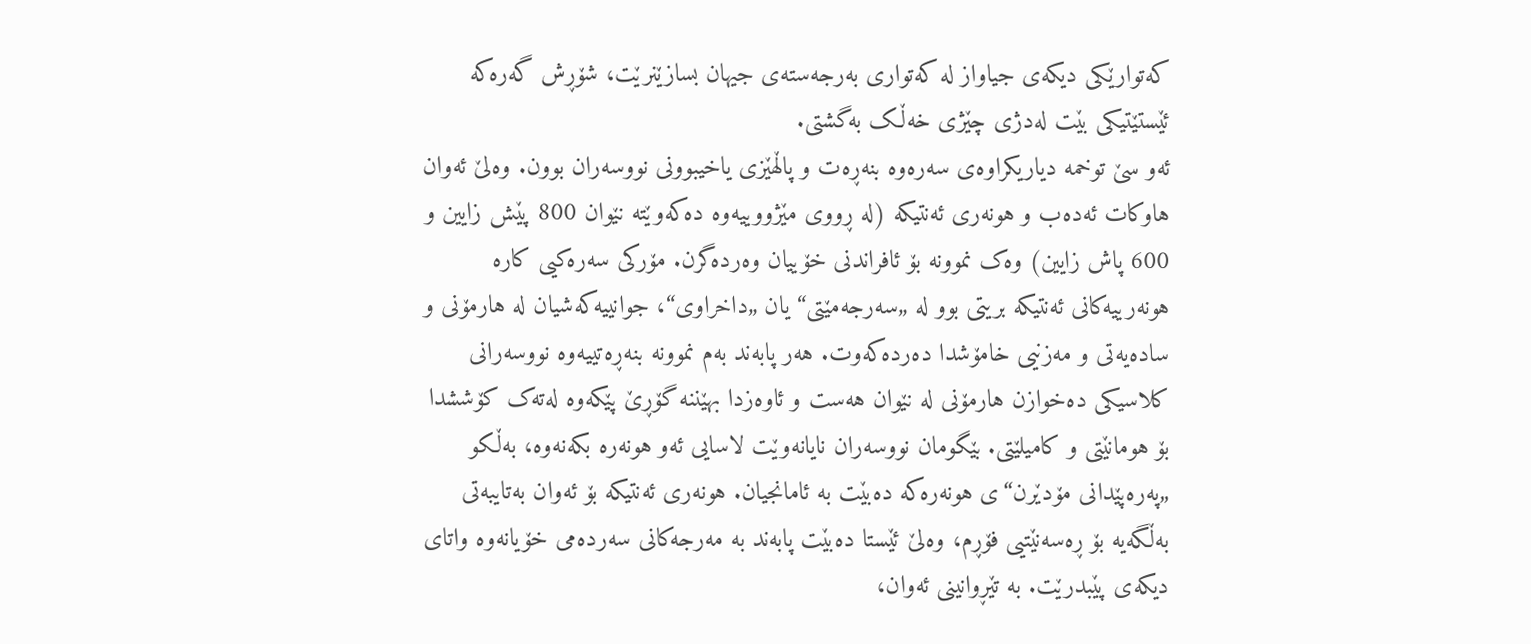کەتوارێکی دیکەی جیاواز لە کەتواری بەرجەستەی جیهان بسازێنرێت، شۆڕش گەرەکە ئێستێتیکی بێت لەدژی چێژی خەڵک بەگشتی.
ئەو سێ توخمە دیاریکراوەی سەرەوە بنەڕەت و پاڵهێزی یاخیبوونی نووسەران بوون. وەلێ ئەوان هاوکات ئەدەب و هونەری ئەنتیکە (لە ڕووی مێژووییەوە دەکەوێتە نێوان 800 پێش زایین و 600 پاش زایین) وەک نموونە بۆ ئافراندنی خۆییان وەردەگرن. مۆرکی سەرەکیی کارە هونەرییەکانی ئەنتیکە بریتی بوو لە „سەرجەمێتی“ یان „داخراوی“، جوانییەکەشیان لە هارمۆنی و سادەیەتی و مەزنیی خامۆشدا دەردەکەوت. هەر پابەند بەم نموونە بنەڕەتییەوە نووسەرانی کلاسیکی دەخوازن هارمۆنی لە نێوان هەست و ئاوەزدا بهێننە گۆڕێ پێکەوە لەتەک کۆششدا بۆ هومانێتی و کامیلێتی. بێگومان نووسەران نایانەوێت لاسایی ئەو هونەرە بکەنەوە، بەڵکو „پەرەپێدانی مۆدێرن“ی هونەرەکە دەبێت بە ئامانجیان. هونەری ئەنتیکە بۆ ئەوان بەتایبەتی بەڵگەیە بۆ ڕەسەنێتیی فۆڕم، وەلێ ئێستا دەبێت پابەند بە مەرجەکانی سەردەمی خۆیانەوە واتای دیکەی پێبدرێت. بە تێڕوانینی ئەوان،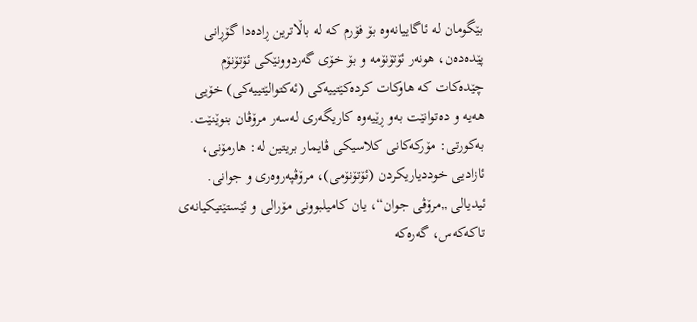بێگومان لە ئاگاییانەوە بۆ فۆرم کە لە باڵاترین ڕادەدا گۆڕانی پێدەدەن، هونەر ئۆتۆنۆمە و بۆ خۆی گەردوونێکی ئۆتۆنۆم چێدەکات کە هاوکات کردەکێتییەکی (ئەکتوالێتییەکی) خۆیی هەیە و دەتوانێت بەو ڕێیەوە کاریگەری لەسەر مرۆڤان بنوێنێت.
بەکورتی: مۆرکەکانی کلاسیکی ڤایمار بریتین لە: هارمۆنی، ئازادیی خوددیاریکردن (ئۆتۆنۆمی)، مرۆڤپەروەری و جوانی. ئیدیالی „مرۆڤی جوان“، یان کامیلبوونی مۆرالی و ئێستێتیکیانەی تاکەکەس، گەرەکە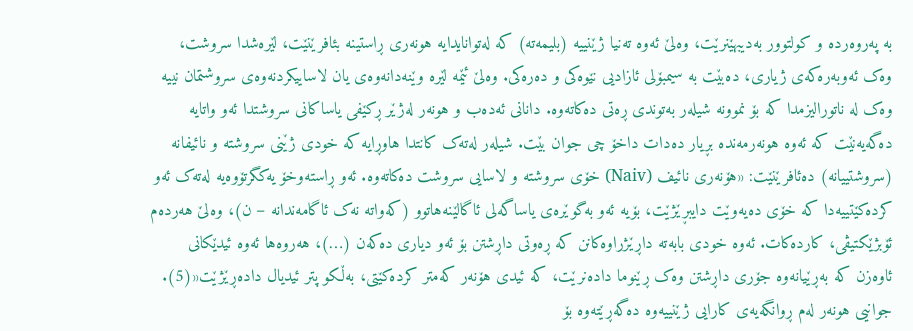بە پەروەردە و کولتوور بەدیبهێنرێت، وەلێ ئەوە تەنیا ژێنییە (بلیمەتە) کە لەتوانایدایە هونەری ڕاستینە بئافرێنێت، لێرەشدا سروشت، وەک ئەوبەرەکەی ژیاری، دەبێت بە سیمبۆلی ئازادیی نێوەکی و دەرەکی. وەلێ ئێمە لێرە وێنەدانەوەی یان لاساییکردنەوەی سروشتمان نییە وەک لە ناتورالیزمدا کە بۆ نموونە شیلەر بەتوندی ڕەتی دەکاتەوە. دانانی ئەدەب و هونەر لەژێر ڕکێفی یاساکانی سروشتدا ئەو واتایە دەگەیەنێت کە ئەوە هونەرمەندە بڕیار دەدات داخۆ چی جوان بێت. شیلەر لەتەک کانتدا هاوڕایە کە خودی ژێنی سروشتە و نائیفانە (سروشتییانە) دەئافرێنێت: «هۆنەری نائیف (Naiv) خۆی سروشتە و لاسایی سروشت دەکاتەوە. ئەو ڕاستەوخۆ یەکگرتۆوەیە لەتەک ئەو کردەکێتییەدا کە خۆی دەیەوێت دایبڕێژێت، بۆیە ئەو بەگوێرەی یاساگەلی ئاگالێنەهاتوو (کەواتە نەک ئاگامەندانە – ن)، وەلێ هەردەم ئۆبژێکتیڤی، کاردەکات. ئەوە خودی بابەتە داڕێژراوەکانن کە ڕەوتی داڕشتن بۆ ئەو دیاری دەکەن (…)، هەروەها ئەوە ئیدێکانی ئاوەزن کە بەڕێیانەوە جۆری داڕشتن وەک ڕێنوما دادەنرێت، کە ئیدی هۆنەر کەمتر کردەکێتی، بەڵکو پتر ئیدیال دادەڕێژێت«(5). جوانیی هونەر لەم ڕوانگەیەی کارایی ژێنییەوە دەگەڕێتەوە بۆ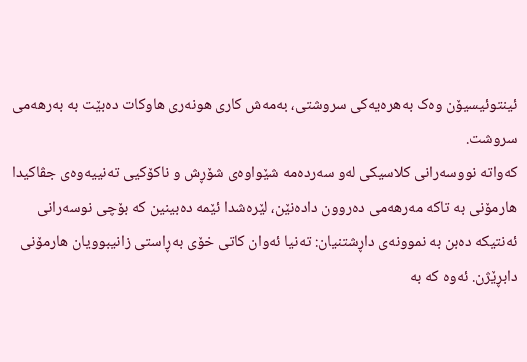ئینتوئیسیۆن وەک بەهرەیەکی سروشتی، بەمەش کاری هونەری هاوکات دەبێت بە بەرهەمی سروشت.
کەواتە نووسەرانی کلاسیکی لەو سەردەمە شێواوەی شۆڕش و ناکۆکیی تەنییەوەی جڤاکیدا هارمۆنی بە تاکە مەرهەمی دەروون دادەنێن، لێرەشدا ئێمە دەبینین کە بۆچی نوسەرانی ئەنتیکە دەبن بە نموونەی داڕشتنیان: تەنیا ئەوان کاتی خۆی بەڕاستی زانیبوویان هارمۆنی دابڕێژن. ئەوە کە بە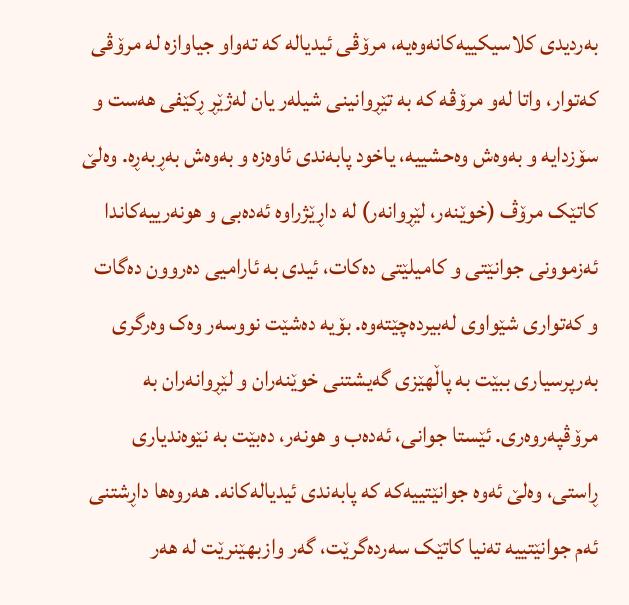بەردیدی کلاسیکییەکانەوەیە، مرۆڤی ئیدیالە کە تەواو جیاوازە لە مرۆڤی کەتوار، واتا لەو مرۆڤە کە بە تێڕوانینی شیلەر یان لەژێڕ ڕکێفی هەست و سۆزدایە و بەوەش وەحشییە، یاخود پابەندی ئاوەزە و بەوەش بەڕبەڕە. وەلێ کاتێک مرۆڤ (خوێنەر، لێڕوانەر) لە داڕێژراوە ئەدەبی و هونەرییەکاندا ئەزموونی جوانێتی و کامیلێتی دەکات، ئیدی بە ئارامیی دەروون دەگات و کەتواری شێواوی لەبیردەچێتەوە. بۆیە دەشێت نووسەر وەک وەرگری بەرپرسیاری ببێت بە پاڵهێزی گەیشتنی خوێنەران و لێڕوانەران بە مرۆڤپەروەری. ئێستا جوانی، ئەدەب و هونەر، دەبێت بە نێوەندیاری ڕاستی، وەلێ ئەوە جوانێتییەکە کە پابەندی ئیدیالەکانە. هەروەها داڕشتنی ئەم جوانێتییە تەنیا کاتێک سەردەگرێت، گەر وازبهێنرێت لە هەر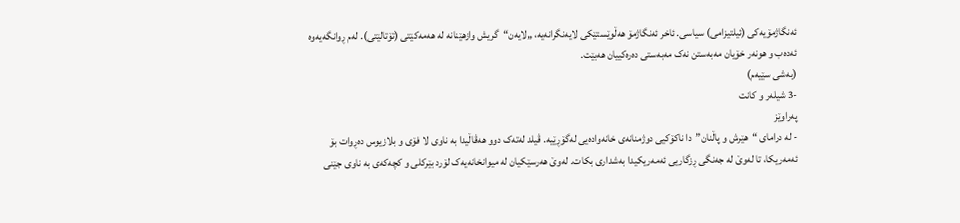ئەنگاژمۆیەکی (ئیلتیزامی) سیاسی. ئاخر ئەنگاژمۆ هەڵوێستێکی لایەنگرانەیە، „لایەن“گریش وازهێنانە لە هەمەکێتی (تۆتالێتی). لەم ڕوانگەیەوە ئەدەب و هونەر خۆیان مەبەستن نەک مەبەستی دەرەکییان هەبێت.
(بەشی سێیەم)
-3 شیلەر و کانت
پەراوێز
- لە درامای “هێرش و پاڵنان”دا ناکۆکیی دوژمنانەی خانەوادەیی لەگۆڕێیە. ڤیلد لەتەک دوو هەڤاڵیدا بە ناوی لا فۆی و بلازیوس دەڕوات بۆ ئەمەریکا، تا لەوێ لە جەنگی ڕزگاریی ئەمەریکیدا بەشداری بکات. لەوێ هەرسێکیان لە میوانخانەیەک لۆرد بێرکلی و کچەکەی بە ناوی جێنی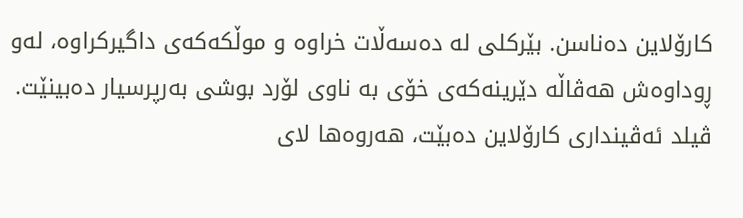کارۆلاین دەناسن. بێرکلی لە دەسەڵات خراوە و موڵکەکەی داگیرکراوە، لەو ڕوداوەش هەڤاڵە دێرینەکەی خۆی بە ناوی لۆرد بوشی بەرپرسیار دەبینێت. ڤیلد ئەڤینداری کارۆلاین دەبێت، هەروەها لای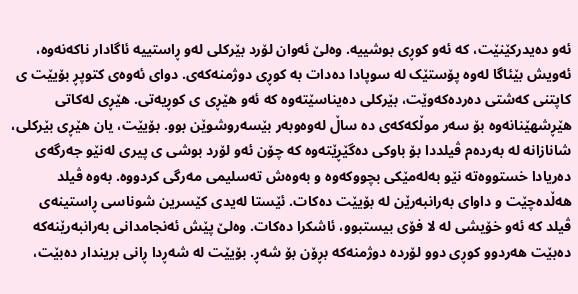ئەو دەیدرکێنێت، کە ئەو کوڕی بوشییە. وەلێ ئەوان لۆرد بێرکلی لەو ڕاستییە ئاگادار ناکەنەوە، ئەویش بێئاگا لەوە پۆستێک لە سوپادا دەدات بە کوڕی دوژمنەکەی. دوای ئەوەی کتوپڕ بۆیێت ی کاپتنی کەشتی دەردەکەوێت، بێرکلی دەیناسێتەوە کە ئەو هێڕی ی کوڕیەتی. هێڕی لەکاتی هێڕشهێنانەوە بۆ سەر موڵکەکەی دە ساڵ لەوەوبەر بێسەروشوێن بوو. بۆیێت، یان هێڕی بێرکلی، شانازانە لە بەردەم ڤیلددا بۆ باوکی دەگێڕێتەوە کە چۆن ئەو لۆرد بوشی ی پیری لەنێو جەرگەی دەریادا خستووەتە نێو بەلەمێکی بچووکەوە و بەوەش تەسلیمی مەرگی کردووە. بەوە ڤیلد هەڵدەچێت و داوای بەرانبەرێن لە بۆیێت دەکات. ئێستا لەیدی کێسرین شوناسی ڕاستینەی ڤیلد کە ئەو خۆیشی لە لا فۆی بیستبوو، ئاشکرا دەکات. وەلێ پێش ئەنجامدانی بەرانبەرێنەکە دەبێت هەردوو کوڕی دوو لۆردە دوژمنەکە بڕۆن بۆ شەڕ. بۆیێت لە شەڕدا ڕانی بریندار دەبێت،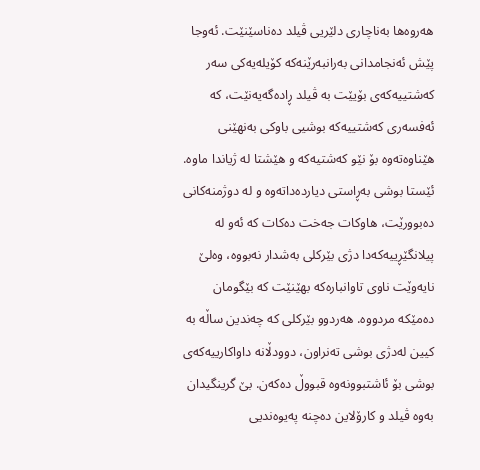هەروەها بەناچاری دلێریی ڤیلد دەناسێنێت. ئەوجا پێش ئەنجامدانی بەرانبەرێنەکە کۆیلەیەکی سەر کەشتییەکەی بۆیێت بە ڤیلد ڕادەگەیەنێت، کە ئەفسەری کەشتییەکە بوشیی باوکی بەنهێنی هێناوەتەوە بۆ نێو کەشتیەکە و هێشتا لە ژیاندا ماوە. ئێستا بوشی بەڕاستی دیاردەداتەوە و لە دوژمنەکانی دەبوورێت، هاوکات جەخت دەکات کە ئەو لە پیلانگێڕییەکەدا دژی بێرکلی بەشدار نەبووە، وەلێ نایەوێت ناوی تاوانبارەکە بهێنێت کە بێگومان دەمێکە مردووە. هەردوو بێرکلی کە چەندین ساڵە بە کیین لەدژی بوشی تەنراون، دوودڵانە داواکارییەکەی بوشی بۆ ئاشتبوونەوە قبووڵ دەکەن. بێ گرینگیدان بەوە ڤیلد و کارۆلاین دەچنە پەیوەندیی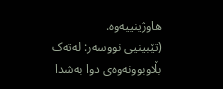هاوژینییەوە.
(تێبینیی نووسەر: لەتەک بڵاوبوونەوەی دوا بەشدا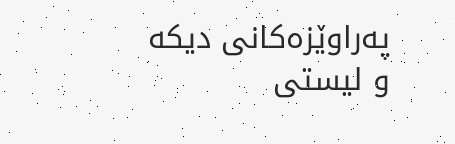پەراوێزەکانی دیکە و لیستی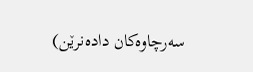سەرچاوەکان دادەنرێن)